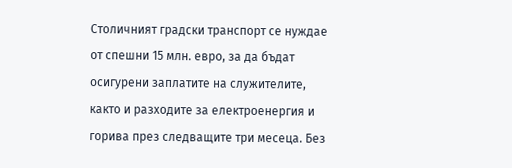Столичният градски транспорт се нуждае от спешни 15 млн. евро, за да бъдат осигурени заплатите на служителите, както и разходите за електроенергия и горива през следващите три месеца. Без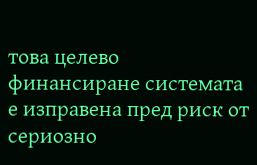това целево финансиране системата е изправена пред риск от сериозно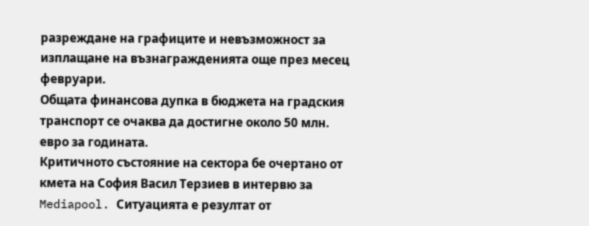разреждане на графиците и невъзможност за изплащане на възнагражденията още през месец февруари.
Общата финансова дупка в бюджета на градския транспорт се очаква да достигне около 50 млн. евро за годината.
Критичното състояние на сектора бе очертано от кмета на София Васил Терзиев в интервю за Mediapool. Ситуацията е резултат от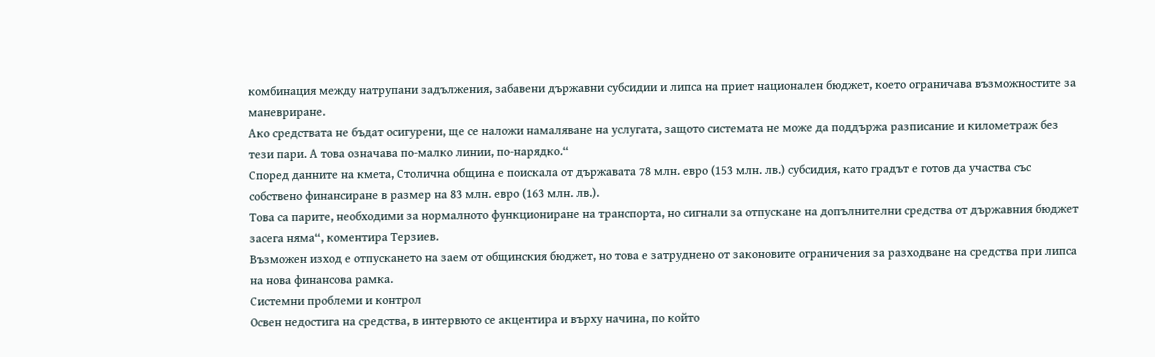комбинация между натрупани задължения, забавени държавни субсидии и липса на приет национален бюджет, което ограничава възможностите за маневриране.
Ако средствата не бъдат осигурени, ще се наложи намаляване на услугата, защото системата не може да поддържа разписание и километраж без тези пари. А това означава по-малко линии, по-нарядко.“
Според данните на кмета, Столична община е поискала от държавата 78 млн. евро (153 млн. лв.) субсидия, като градът е готов да участва със собствено финансиране в размер на 83 млн. евро (163 млн. лв.).
Това са парите, необходими за нормалното функциониране на транспорта, но сигнали за отпускане на допълнителни средства от държавния бюджет засега няма“, коментира Терзиев.
Възможен изход е отпускането на заем от общинския бюджет, но това е затруднено от законовите ограничения за разходване на средства при липса на нова финансова рамка.
Системни проблеми и контрол
Освен недостига на средства, в интервюто се акцентира и върху начина, по който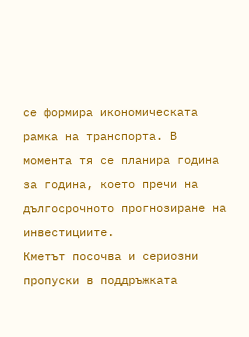се формира икономическата рамка на транспорта. В момента тя се планира година за година, което пречи на дългосрочното прогнозиране на инвестициите.
Кметът посочва и сериозни пропуски в поддръжката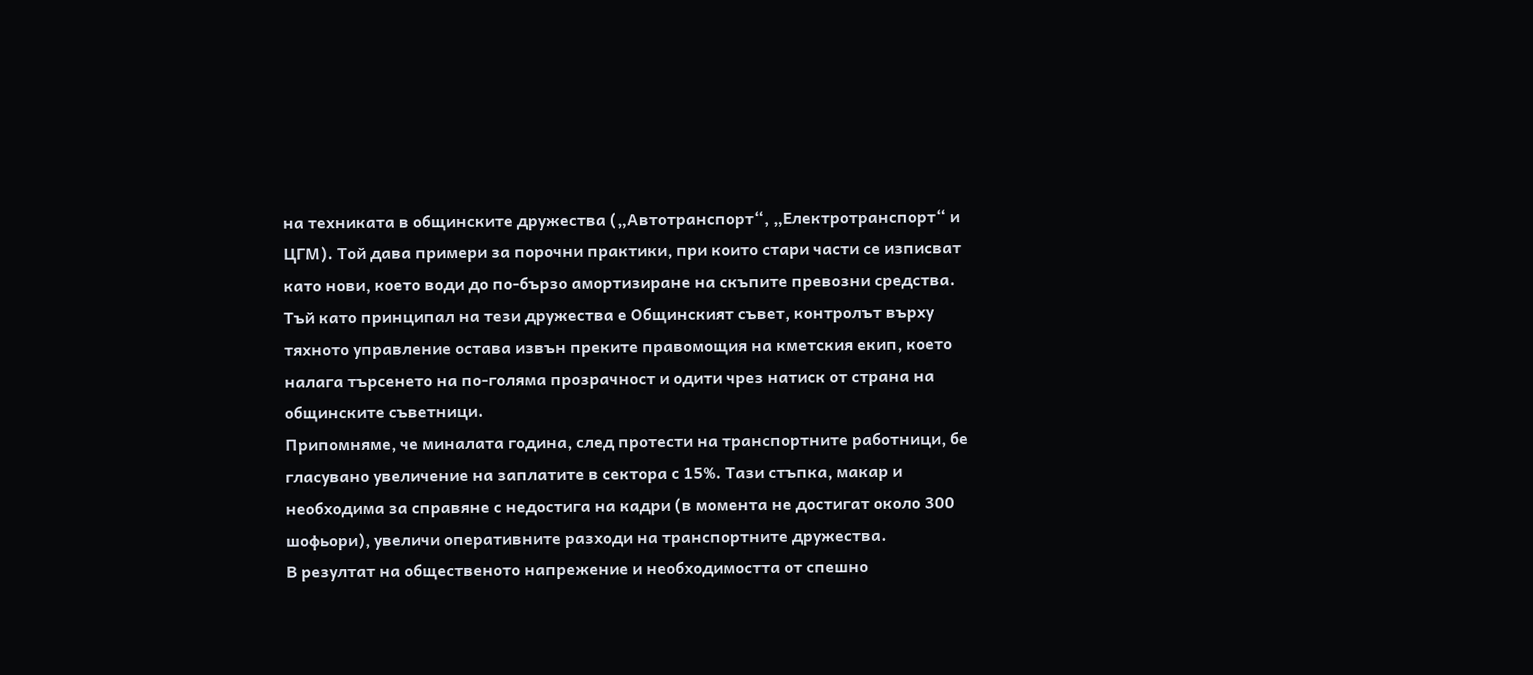на техниката в общинските дружества („Автотранспорт“, „Електротранспорт“ и ЦГМ). Той дава примери за порочни практики, при които стари части се изписват като нови, което води до по-бързо амортизиране на скъпите превозни средства. Тъй като принципал на тези дружества е Общинският съвет, контролът върху тяхното управление остава извън преките правомощия на кметския екип, което налага търсенето на по-голяма прозрачност и одити чрез натиск от страна на общинските съветници.
Припомняме, че миналата година, след протести на транспортните работници, бе гласувано увеличение на заплатите в сектора с 15%. Тази стъпка, макар и необходима за справяне с недостига на кадри (в момента не достигат около 300 шофьори), увеличи оперативните разходи на транспортните дружества.
В резултат на общественото напрежение и необходимостта от спешно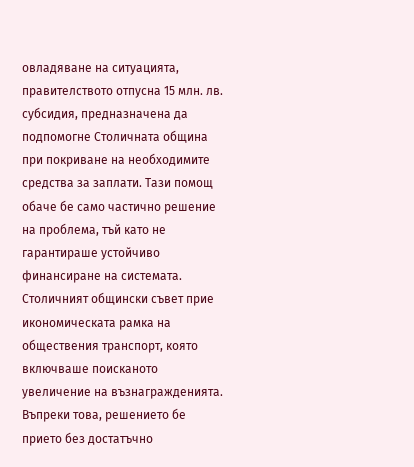овладяване на ситуацията, правителството отпусна 15 млн. лв. субсидия, предназначена да подпомогне Столичната община при покриване на необходимите средства за заплати. Тази помощ обаче бе само частично решение на проблема, тъй като не гарантираше устойчиво финансиране на системата.
Столичният общински съвет прие икономическата рамка на обществения транспорт, която включваше поисканото увеличение на възнагражденията. Въпреки това, решението бе прието без достатъчно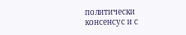политически консенсус и с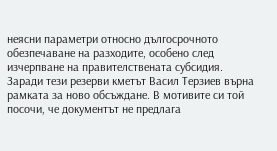неясни параметри относно дългосрочното обезпечаване на разходите, особено след изчерпване на правителствената субсидия.
Заради тези резерви кметът Вaсил Терзиев върна рамката за ново обсъждане. В мотивите си той посочи, че документът не предлага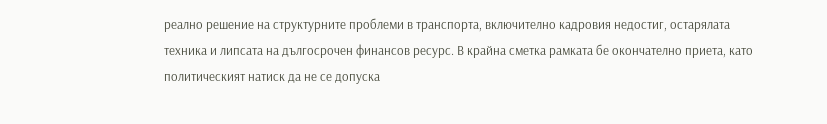реално решение на структурните проблеми в транспорта, включително кадровия недостиг, остарялата техника и липсата на дългосрочен финансов ресурс. В крайна сметка рамката бе окончателно приета, като политическият натиск да не се допуска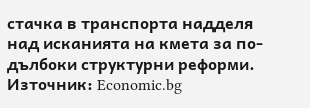стачка в транспорта надделя над исканията на кмета за по-дълбоки структурни реформи.
Източник: Economic.bg